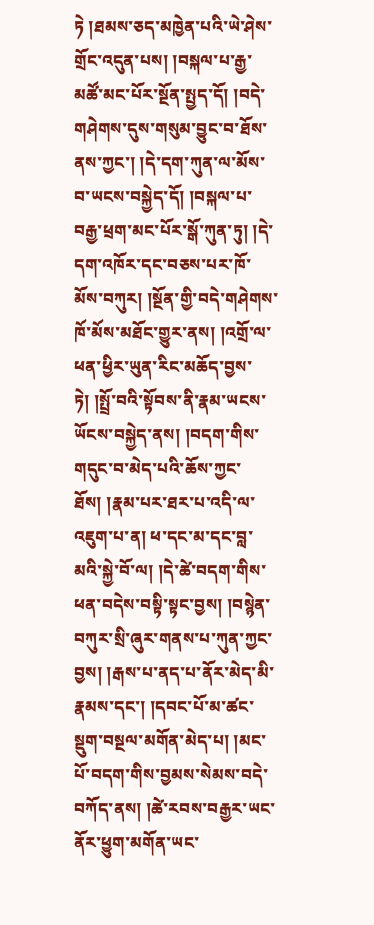ཏེ །ཐམས་ཅད་མཁྱེན་པའི་ཡེ་ཤེས་གྲོང་འདུན་པས། །བསྐལ་པ་རྒྱ་མཚོ་མང་པོར་སྔོན་སྤྱད་དོ། །བདེ་གཤེགས་དུས་གསུམ་བྱུང་བ་ཐོས་ནས་ཀྱང་། །དེ་དག་ཀུན་ལ་མོས་བ་ཡངས་བསྐྱེད་དོ། །བསྐལ་པ་བརྒྱ་ཕྲག་མང་པོར་སྒོ་ཀུན་ཏུ། །དེ་དག་འཁོར་དང་བཅས་པར་ཁོ་མོས་བཀུར། །སྔོན་གྱི་བདེ་གཤེགས་ཁོ་མོས་མཐོང་གྱུར་ནས། །འགྲོ་ལ་ཕན་ཕྱིར་ཡུན་རིང་མཆོད་བྱས་ཏེ། །སྤྲོ་བའི་སྟོབས་ནི་རྣམ་ཡངས་ཡོངས་བསྐྱེད་ནས། །བདག་གིས་གདུང་བ་མེད་པའི་ཆོས་ཀྱང་ཐོས། །རྣམ་པར་ཐར་པ་འདི་ལ་འཇུག་པ་ན། ཕ་དང་མ་དང་བླ་མའི་སྐྱེ་བོ་ལ། །དེ་ཚེ་བདག་གིས་ཕན་བདེས་བསྟི་སྟང་བྱས། །བསྙེན་བཀུར་སྲི་ཞུར་གནས་པ་ཀུན་ཀྱང་བྱས། །རྒས་པ་ནད་པ་ནོར་མེད་མི་རྣམས་དང་། །དབང་པོ་མ་ཚང་སྡུག་བསྔལ་མགོན་མེད་པ། །མང་པོ་བདག་གིས་བྱམས་སེམས་བདེ་བཀོད་ནས། །ཚེ་རབས་བརྒྱར་ཡང་ནོར་ཕྱུག་མགོན་ཡང་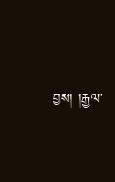བྱས། །རྒྱལ་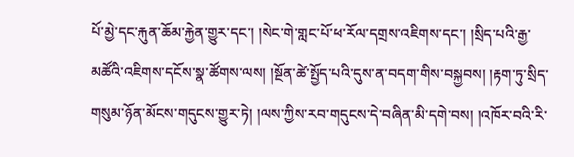པོ་མྱེ་དང་རྐུན་ཆོམ་རྐྱེན་གྱུར་དང་། །སེང་གེ་གླང་པོ་ཕ་རོལ་དགྲས་འཇིགས་དང་། །སྲིད་པའི་རྒྱ་མཚོའི་འཇིགས་དངོས་སྣ་ཚོགས་ལས། །སྔོན་ཚེ་སྤྱོད་པའི་དུས་ན་བདག་གིས་བསྐྱབས། །རྟག་ཏུ་སྲིད་གསུམ་ཉོན་མོངས་གདུངས་གྱུར་ཏེ། །ལས་ཀྱིས་རབ་གདུངས་དེ་བཞིན་མི་དགེ་བས། །འཁོར་བའི་རི་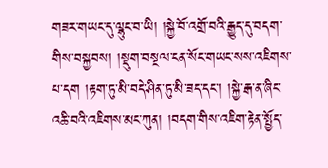གཟར་གཡང་དུ་ལྷུང་བ་ཡི། །སྐྱེ་བོ་འགྲོ་བའི་རྒྱུད་དུ་བདག་གིས་བསྐྱབས། །སྡུག་བསྔལ་ངན་སོང་གཡང་སས་འཇིགས་པ་དག །རྟག་ཏུ་མི་བདེ་ཤིན་ཏུ་མི་ཟད་དང་། །སྐྱེ་རྒ་ན་ཞིང་འཆི་བའི་འཇིགས་མང་ཀུན། །བདག་གིས་འཇིག་རྟེན་སྤྱོད་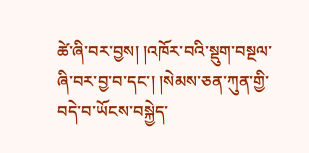ཚེ་ཞི་བར་བྱས། །འཁོར་བའི་སྡུག་བསྔལ་ཞི་བར་བྱ་བ་དང་། །སེམས་ཅན་ཀུན་གྱི་བདེ་བ་ཡོངས་བསྐྱེད་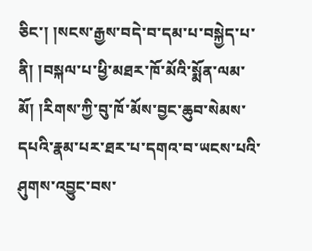ཅིང་། །སངས་རྒྱས་བདེ་བ་དམ་པ་བསྐྱེད་པ་ནི། །བསྐལ་པ་ཕྱི་མཐར་ཁོ་མོའི་སྨོན་ལམ་མོ། །རིགས་ཀྱི་བུ་ཁོ་མོས་བྱང་ཆུབ་སེམས་དཔའི་རྣམ་པར་ཐར་པ་དགའ་བ་ཡངས་པའི་ཤུགས་འབྱུང་བས་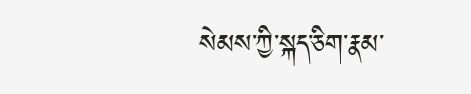སེམས་ཀྱི་སྐད་ཅིག་རྣམ་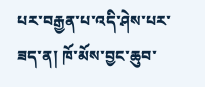པར་བརྒྱན་པ་འདི་ཤེས་པར་ཟད་ན། ཁོ་མོས་བྱང་ཆུབ་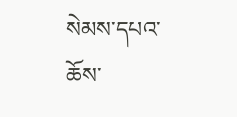སེམས་དཔའ་ཆོས་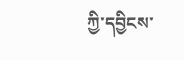ཀྱི་དབྱིངས་